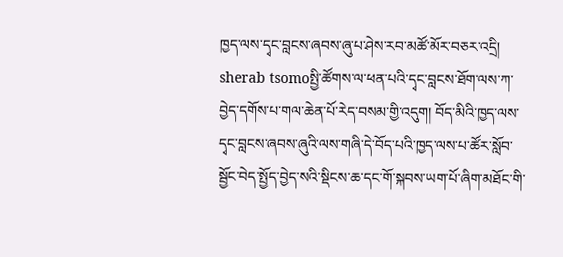ཁྱད་ལས་དྭང་བླངས་ཞབས་ཞུ་པ་ཤེས་རབ་མཚོ་མོར་བཅར་འདྲི།
sherab tsomoསྤྱི་ཚོགས་ལ་ཕན་པའི་དྭང་བླངས་ཐོག་ལས་ཀ་བྱེད་དགོས་པ་གལ་ཆེན་པོ་རེད་བསམ་གྱི་འདུག། བོད་མིའི་ཁྱད་ལས་དྭང་བླངས་ཞབས་ཞུའི་ལས་གཞི་དེ་བོད་པའི་ཁྱད་ལས་པ་ཚོར་སློབ་སྦྱོང་བེད་སྤྱོད་བྱེད་སའི་སྡིངས་ཆ་དང་གོ་སྐབས་ཡག་པོ་ཞིག་མཐོང་གི་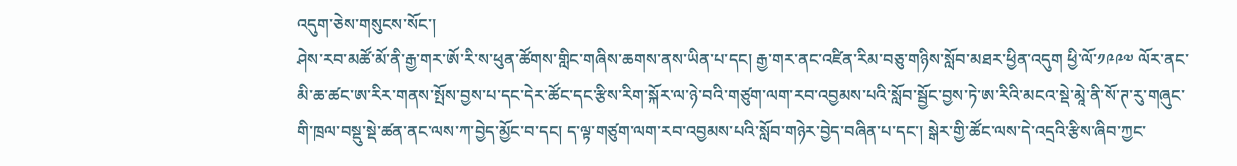འདུག་ཅེས་གསུངས་སོང་།
ཤེས་རབ་མཚོ་མོ་ནི་རྒྱ་གར་ཨོ་རི་ས་ཕུན་ཚོགས་གླིང་གཞིས་ཆགས་ནས་ཡིན་པ་དང། རྒྱ་གར་ནང་འཛིན་རིམ་བཅུ་གཉིས་སློབ་མཐར་ཕྱིན་འདུག ཕྱི་ལོ་༡༩༩༧ ལོར་ནང་མི་ཆ་ཚང་ཨ་རིར་གནས་སྤོས་བྱས་པ་དང་དེར་ཚོང་དང་རྩིས་རིག་སྐོར་ལ་ཉེ་བའི་གཙུག་ལག་རབ་འབྱམས་པའི་སློབ་སྦྱོང་བྱས་ཏེ་ཨ་རིའི་མངའ་སྡེ་མཱེ་ནི་སོ་ཊ་རུ་གཞུང་གི་ཁྲལ་བསྡུ་སྡེ་ཚན་ནང་ལས་ཀ་བྱེད་མྱོང་བ་དང། ད་ལྟ་གཙུག་ལག་རབ་འབྱམས་པའི་སློབ་གཉེར་བྱེད་བཞིན་པ་དང་། སྒེར་གྱི་ཚོང་ལས་དེ་འདྲའི་རྩིས་ཞིབ་ཀྱང་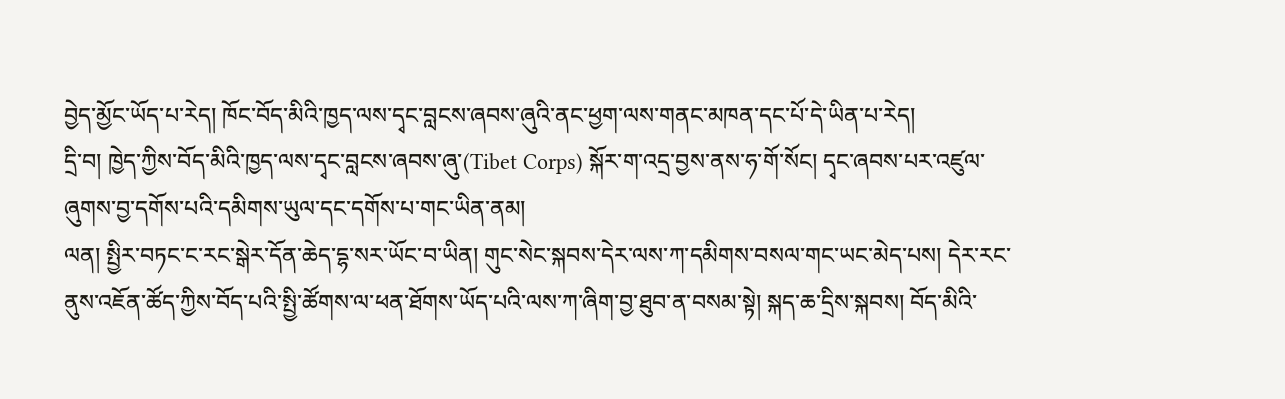བྱེད་མྱོང་ཡོད་པ་རེད། ཁོང་བོད་མིའི་ཁྱད་ལས་དྭང་བླངས་ཞབས་ཞུའི་ནང་ཕྱག་ལས་གནང་མཁན་དང་པོ་དེ་ཡིན་པ་རེད།
དྲི་བ། ཁྱེད་ཀྱིས་བོད་མིའི་ཁྱད་ལས་དྭང་བླངས་ཞབས་ཞུ་(Tibet Corps) སྐོར་ག་འདྲ་བྱས་ནས་ཧ་གོ་སོང། དྭང་ཞབས་པར་འཛུལ་ཞུགས་བྱ་དགོས་པའི་དམིགས་ཡུལ་དང་དགོས་པ་གང་ཡིན་ནམ།
ལན། སྤྱིར་བཏང་ང་རང་སྒེར་དོན་ཆེད་དྷ་སར་ཡོང་བ་ཡིན། གུང་སེང་སྐབས་དེར་ལས་ཀ་དམིགས་བསལ་གང་ཡང་མེད་པས། དེར་རང་ནུས་འཇོན་ཚོད་ཀྱིས་བོད་པའི་སྤྱི་ཚོགས་ལ་ཕན་ཐོགས་ཡོད་པའི་ལས་ཀ་ཞིག་བྱ་ཐུབ་ན་བསམ་སྟེ། སྐད་ཆ་དྲིས་སྐབས། བོད་མིའི་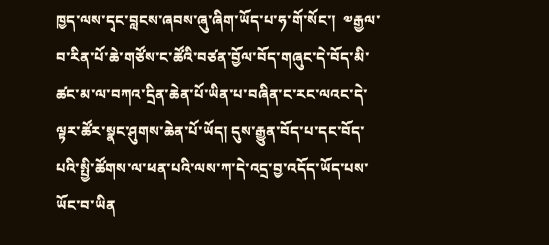ཁྱད་ལས་དྭང་བླངས་ཞབས་ཞུ་ཞིག་ཡོད་པ་ཧ་གོ་སོང་།  ༧རྒྱལ་བ་རིན་པོ་ཆེ་གཙོས་ང་ཚོའི་བཙན་བྱོལ་བོད་གཞུང་དེ་བོད་མི་ཚང་མ་ལ་བཀའ་དྲིན་ཆེན་པོ་ཡིན་པ་བཞིན་ང་རང་ལའང་དེ་ལྟར་ཚོར་སྣང་ཤུགས་ཆེན་པོ་ཡོད། དུས་རྒྱུན་བོད་པ་དང་བོད་པའི་སྤྱི་ཚོགས་ལ་ཕན་པའི་ལས་ཀ་དེ་འདྲ་བྱ་འདོད་ཡོད་པས་ཡོང་བ་ཡིན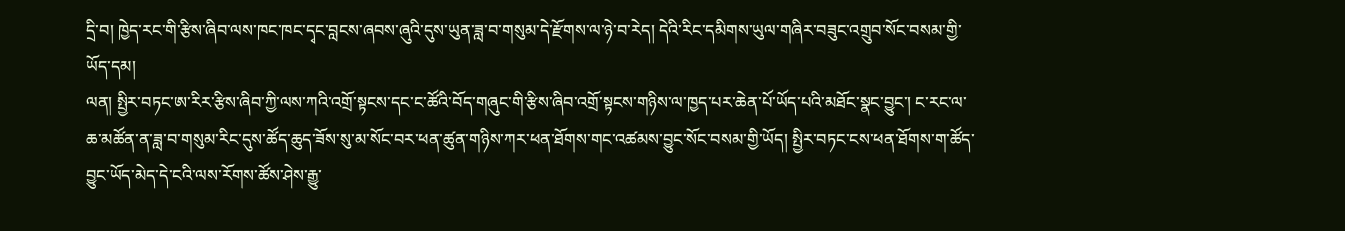དྲི་བ། ཁྱེད་རང་གི་རྩིས་ཞིབ་ལས་ཁང་ཁང་དྭང་བླངས་ཞབས་ཞུའི་དུས་ཡུན་ཟླ་བ་གསུམ་དེ་རྫོགས་ལ་ཉེ་བ་རེད། དེའི་རིང་དམིགས་ཡུལ་གཞིར་བཟུང་འགྲུབ་སོང་བསམ་གྱི་ཡོད་དམ།
ལན། སྤྱིར་བཏང་ཨ་རིར་རྩིས་ཞིབ་ཀྱི་ལས་ཀའི་འགྲོ་སྟངས་དང་ང་ཚོའི་བོད་གཞུང་གི་རྩིས་ཞིབ་འགྲོ་སྟངས་གཉིས་ལ་ཁྱད་པར་ཆེན་པོ་ཡོད་པའི་མཐོང་སྣང་བྱུང་། ང་རང་ལ་ཆ་མཚོན་ན་ཟླ་བ་གསུམ་རིང་དུས་ཚོད་ཆུད་ཟོས་སུ་མ་སོང་བར་ཕན་ཚུན་གཉིས་ཀར་ཕན་ཐོགས་གང་འཚམས་བྱུང་སོང་བསམ་གྱི་ཡོད། སྤྱིར་བཏང་ངས་ཕན་ཐོགས་ག་ཚོད་བྱུང་ཡོད་མེད་དེ་ངའི་ལས་རོགས་ཚོས་ཤེས་རྒྱུ་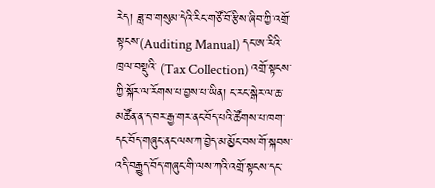རེད། ཟླ་བ་གསུམ་དེའི་རིང་གཙོ་བོ་རྩིས་ཞིབ་ཀྱི་འགྲོ་སྟངས་(Auditing Manual) དང་ཨ་རིའི་ཁྲལ་བསྡུའི་ (Tax Collection) འགྲོ་སྟངས་ཀྱི་སྐོར་ལ་རོགས་པ་བྱས་པ་ཡིན། ང་རང་སྒེར་ལ་ཆ་མཚོན་ན་ད་བར་རྒྱ་གར་ནང་བོད་པའི་ཚོགས་པ་ཁག་དང་བོད་གཞུང་ནང་ལས་ཀ་བྱེད་མ་མྱོང་བས་གོ་སྐབས་འདི་བརྒྱུད་བོད་གཞུང་གི་ལས་ཀའི་འགྲོ་སྟངས་དང་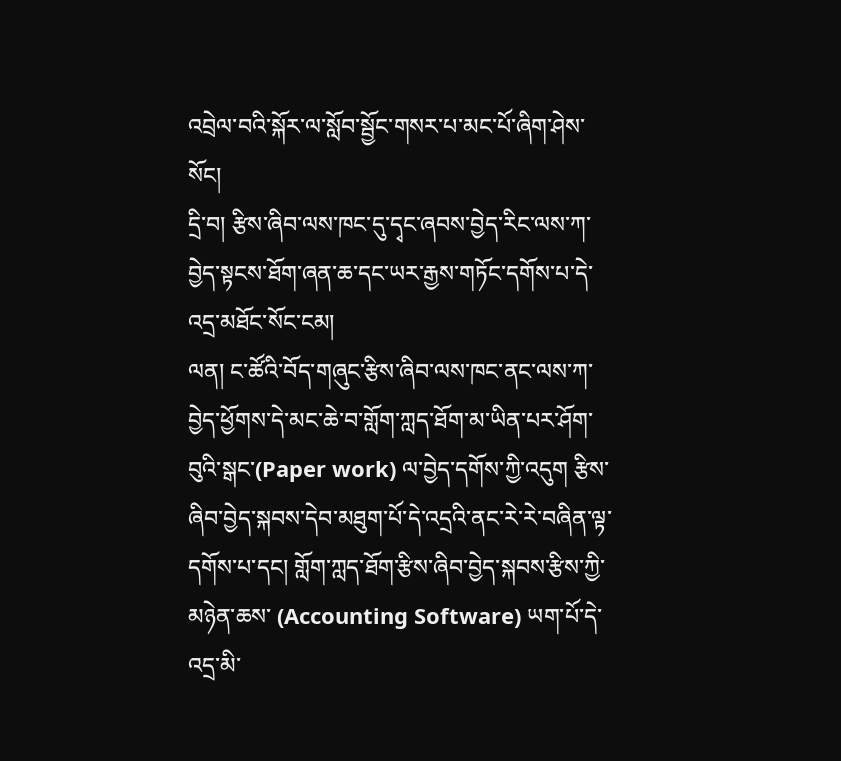འབྲེལ་བའི་སྐོར་ལ་སློབ་སྦྱོང་གསར་པ་མང་པོ་ཞིག་ཤེས་སོང།
དྲི་བ། རྩིས་ཞིབ་ལས་ཁང་དུ་དྭང་ཞབས་བྱེད་རིང་ལས་ཀ་བྱེད་སྟངས་ཐོག་ཞན་ཆ་དང་ཡར་རྒྱས་གཏོང་དགོས་པ་དེ་འདྲ་མཐོང་སོང་ངམ།
ལན། ང་ཚོའི་བོད་གཞུང་རྩིས་ཞིབ་ལས་ཁང་ནང་ལས་ཀ་བྱེད་ཕྱོགས་དེ་མང་ཆེ་བ་གློག་ཀླད་ཐོག་མ་ཡིན་པར་ཤོག་བུའི་སྒང་(Paper work) ལ་བྱེད་དགོས་ཀྱི་འདུག རྩིས་ཞིབ་བྱེད་སྐབས་དེབ་མཐུག་པོ་དེ་འདྲའི་ནང་རེ་རེ་བཞིན་ལྟ་དགོས་པ་དང། གློག་ཀླད་ཐོག་རྩིས་ཞིབ་བྱེད་སྐབས་རྩིས་ཀྱི་མཉེན་ཆས་ (Accounting Software) ཡག་པོ་དེ་འདྲ་མི་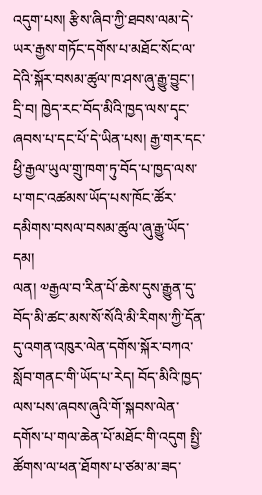འདུག་པས། རྩིས་ཞིབ་ཀྱི་ཐབས་ལམ་དེ་ཡར་རྒྱས་གཏོང་དགོས་པ་མཐོང་སོང་ལ་དེའི་སྐོར་བསམ་ཚུལ་ཁ་ཤས་ཞུ་རྒྱུ་བྱུང་།
དྲི་བ། ཁྱེད་རང་བོད་མིའི་ཁྱད་ལས་དྭང་ཞབས་པ་དང་པོ་དེ་ཡིན་པས། རྒྱ་གར་དང་ཕྱི་རྒྱལ་ཡུལ་གྲུ་ཁག་ཏུ་བོད་པ་ཁྱད་ལས་པ་གང་འཚམས་ཡོད་པས་ཁོང་ཚོར་དམིགས་བསལ་བསམ་ཚུལ་ཞུ་རྒྱུ་ཡོད་དམ།
ལན། ༧རྒྱལ་བ་རིན་པོ་ཆེས་དུས་རྒྱུན་དུ་བོད་མི་ཚང་མས་སོ་སོའི་མི་རིགས་ཀྱི་དོན་དུ་འགན་འཁུར་ལེན་དགོས་སྐོར་བཀའ་སློབ་གནང་གི་ཡོད་པ་རེད། བོད་མིའི་ཁྱད་ལས་པས་ཞབས་ཞུའི་གོ་སྐབས་ལེན་དགོས་པ་གལ་ཆེན་པོ་མཐོང་གི་འདུག སྤྱི་ཚོགས་ལ་ཕན་ཐོགས་པ་ཙམ་མ་ཟད་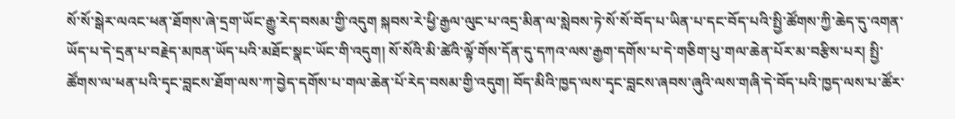སོ་སོ་སྒེར་ལའང་ཕན་ཐོགས་ཞེ་དྲག་ཡོང་རྒྱུ་རེད་བསམ་གྱི་འདུག སྐབས་རེ་ཕྱི་རྒྱལ་ལུང་པ་འདྲ་མིན་ལ་སླེབས་ཏེ་སོ་སོ་བོད་པ་ཡིན་པ་དང་བོད་པའི་སྤྱི་ཚོགས་ཀྱི་ཆེད་དུ་འགན་ཡོད་པ་དེ་དྲན་པ་བརྗེད་མཁན་ཡོད་པའི་མཐོང་སྣང་ཡོང་གི་འདུག། སོ་སོའི་མི་ཚེའི་ལྟོ་གོས་དོན་དུ་དཀའ་ལས་རྒྱག་དགོས་པ་དེ་གཅིག་པུ་གལ་ཆེན་པོར་མ་བརྩིས་པར། སྤྱི་ཚོགས་ལ་ཕན་པའི་དྭང་བླངས་ཐོག་ལས་ཀ་བྱེད་དགོས་པ་གལ་ཆེན་པོ་རེད་བསམ་གྱི་འདུག། བོད་མིའི་ཁྱད་ལས་དྭང་བླངས་ཞབས་ཞུའི་ལས་གཞི་དེ་བོད་པའི་ཁྱད་ལས་པ་ཚོར་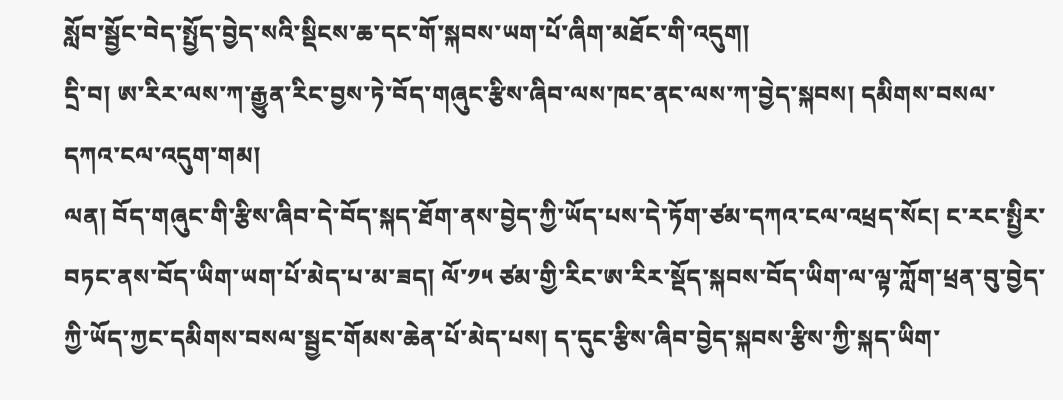སློབ་སྦྱོང་བེད་སྤྱོད་བྱེད་སའི་སྡིངས་ཆ་དང་གོ་སྐབས་ཡག་པོ་ཞིག་མཐོང་གི་འདུག།
དྲི་བ། ཨ་རིར་ལས་ཀ་རྒྱུན་རིང་བྱས་ཏེ་བོད་གཞུང་རྩིས་ཞིབ་ལས་ཁང་ནང་ལས་ཀ་བྱེད་སྐབས། དམིགས་བསལ་དཀའ་ངལ་འདུག་གམ།
ལན། བོད་གཞུང་གི་རྩིས་ཞིབ་དེ་བོད་སྐད་ཐོག་ནས་བྱེད་ཀྱི་ཡོད་པས་དེ་ཏོག་ཙམ་དཀའ་ངལ་འཕྲད་སོང། ང་རང་སྤྱིར་བཏང་ནས་བོད་ཡིག་ཡག་པོ་མེད་པ་མ་ཟད། ལོ་༡༥ ཙམ་གྱི་རིང་ཨ་རིར་སྡོད་སྐབས་བོད་ཡིག་ལ་ལྟ་ཀློག་ཕྲན་བུ་བྱེད་ཀྱི་ཡོད་ཀྱང་དམིགས་བསལ་སྦྱང་གོམས་ཆེན་པོ་མེད་པས། ད་དུང་རྩིས་ཞིབ་བྱེད་སྐབས་རྩིས་ཀྱི་སྐད་ཡིག་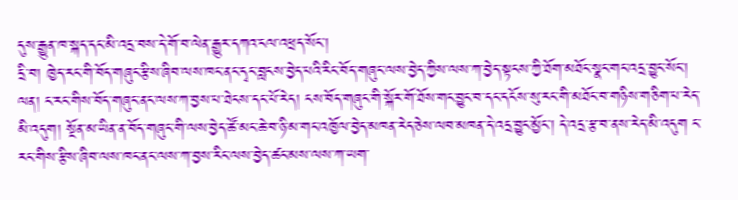དུས་རྒྱུན་ཁ་སྐད་དང་མི་འདྲ་བས་དེ་གོ་བ་ལེན་རྒྱུར་དཀའ་ངལ་འཕྲད་སོང།
དྲི་བ། ཁྱེད་རང་གི་བོད་གཞུང་རྩིས་ཞིབ་ལས་ཁང་ནང་དྭང་བླངས་བྱེད་པའི་རིང་བོད་གཞུང་ལས་བྱེད་ཀྱིས་ལས་ཀ་བྱེད་སྟངས་ཀྱི་ཐོག་མཐོང་སྣང་གང་འདྲ་བྱུང་སོང།
ལན། ང་རང་གིས་བོད་གཞུང་ནང་ལས་ཀ་བྱས་པ་ཐེངས་དང་པོ་རེད། ངས་བོད་གཞུང་གི་སྐོར་གོ་ཐོས་གང་བྱུང་བ་དང་དངོས་སུ་རང་གི་མཐོང་བ་གཉིས་གཅིག་པ་རེད་མི་འདུག། སྔོན་མ་ཡིན་ན་བོད་གཞུང་གི་ལས་བྱེད་ཚོ་མང་ཆེ་བ་ཉི་མ་གང་འཁྱོལ་བྱེད་མཁན་རེད་ཅེས་ལབ་མཁན་དེ་འདྲ་བྱུང་མྱོང། དེ་འདྲ་རྩ་བ་ནས་རེད་མི་འདུག ང་རང་གིས་རྩིས་ཞིབ་ལས་ཁང་ནང་ལས་ཀ་བྱས་རིང་ལས་བྱེད་ཚང་མས་ལས་ཀ་ཡག་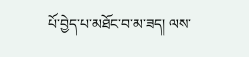པོ་བྱེད་པ་མཐོང་བ་མ་ཟད། ལས་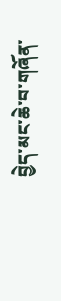བྱེད་མང་ཆེ་བ་གཞོན་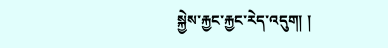སྐྱེས་རྐྱང་རྐྱང་རེད་འདུག། །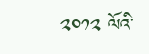༢༠༡༢ ལོའི་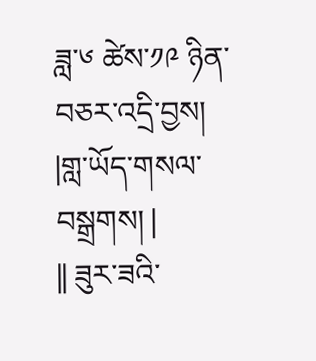ཟླ་༦ ཚེས་༡༩ ཉིན་བཅར་འདྲི་བྱས།
|གླ་ཡོད་གསལ་བསྒྲགས། |
|| ཟུར་ཟའི་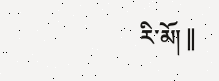རི་མོ། ||